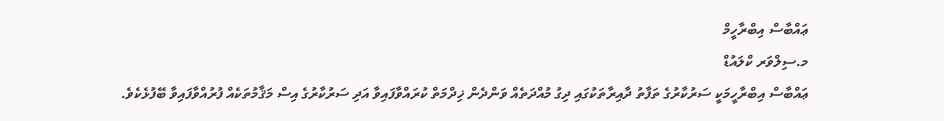ޢައްބާސް އިބްރާހީމް
މ.ސިލްވަރ ކްލައުޑް
ޢައްބާސް އިބްރާހީމަކީ ސަރުކާރުގެ ތަފާތު ދާއިރާތަކުގައި ދިގު މުއްދަތެއް ވަންދެން ޚިދްމަތް ކުރައްވާފައިވާ އަދި ސަރުކާރުގެ އިސް މަޤާމުތަކެއް ފުރުއްވާފައިވާ ބޭފުޅެކެވެ.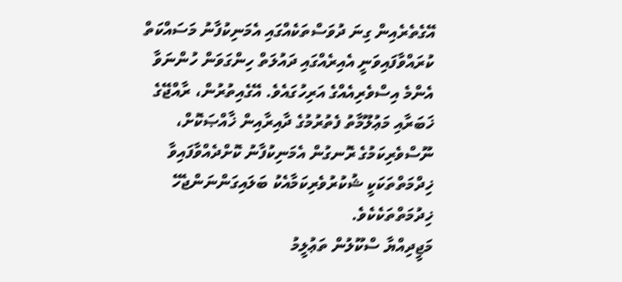އޭގެތެރެއިން ގިނަ ދުވަސްތަކެއްގައި އެމަނިކުފާނު މަސައްކަތް ކުރައްވާފައިވަނީ އެއިރެއްގައި ދައުލަތް ހިންގަވަން ހުންނަވާ އެންމެ އިސްވެރިއެއްގެ އަރިހުގައެވެ. އޭގެއިތުރުން، ރާއްޖޭގެ ޚަބަރާއި މަޢުލޫމާތު ފެތުރުމުގެ ދާއިރާއިން ޚާއްޞަކޮށް، ނޫސްވެރިކަމުގެ ރޮނގުން އެމަނިކުފާނު ކޮށްދެއްވާފައިވާ ޚިދްމަތްތަކަކީ ޝުކުރުވެރިކަމާއެކު ބަލައިގަންނަންޖެހޭ ޚިދުމަތްތަކެކެވެ.
މަޖީދިއްޔާ ސްކޫލުން ތަޢުލީމު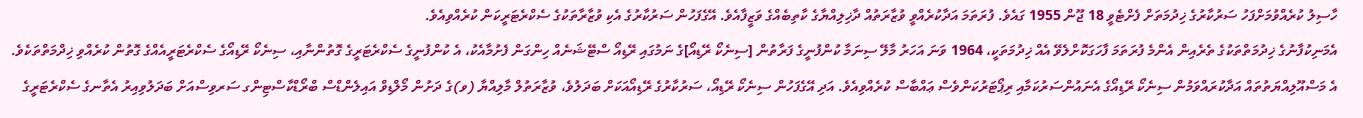ހާސިލު ކުރެއްވުމަށްފަހު ސަރުކާރުގެ ޚިދުމަތަށް ފެށްޓެވީ 18 ޖޫން 1955 ގައެވެ. ފުރަތަމަ އަދާކުރެއްވީ ވުޒާރަތުއް ދާޚިލިއްޔާގެ ކާތިބެއްގެ ވަޒީފާއެވެ. އޭގެފަހުން ސަރުކާރުގެ އެކި ވުޒާރާތަކުގެ ސެކްރެޓަރީކަން ކުރެއްވިއެވެ.
އެމަނިކުފާނުގެ ޚިދުމަތްތަކުގެ ތެރެއިން އެންމެ ފުރަތަމަ ފާހަގަކޮށްލެވޭ އެއް ޚިދުމަތަކީ، 1964 ވަނަ އަހަރު މާލޭ ސިނަމާ ކުންފުނީގެ ފަރާތުން [ސިނެކޯ ރޭޑިއޯ]ގެ ނަމުގައި ރޭޑިއޯ ސްޓޭޝަނެއް ހިންގަން ފެށުމާއެކު، އެ ކުންފުނީގެ ސެކްރެޓަރީގެ ގޮތުންނާއި، ސިނެކޯ ރޭޑިއޯގެ ސެކްރެޓަރީއެއްގެ ގޮތުން ކުރެއްވި ޚިދްމަތްތަކެވެ. އެ މަސްއޫލިއްޔަތުތައް އަދާކުރައްވަމުން ސިނެކޯ ރޭޑިއޯގެ އެނައުންސަރުކަމާއި ރިޕޯޓަރުކަންވެސް ޢައްބާސް ކުރެއްވިއެވެ. އަދި އޭގެފަހުން ސިނެކޯ ރޭޑިއޯ، ސަރުކާރުގެ ރޭޑިއޯއަކަށް ބަދަލުވެ، ވުޒާރަތުލް މާލިއްޔާ (ވ)ގެ ދަށުން މޯލްޑިވް އައިލެންޑްސް ބްރޯޑްކާސްޓިންގ ސަރވިސްއަށް ބަދަލުވިއިރު އެތާނގެ ސެކްރެޓަރީގެ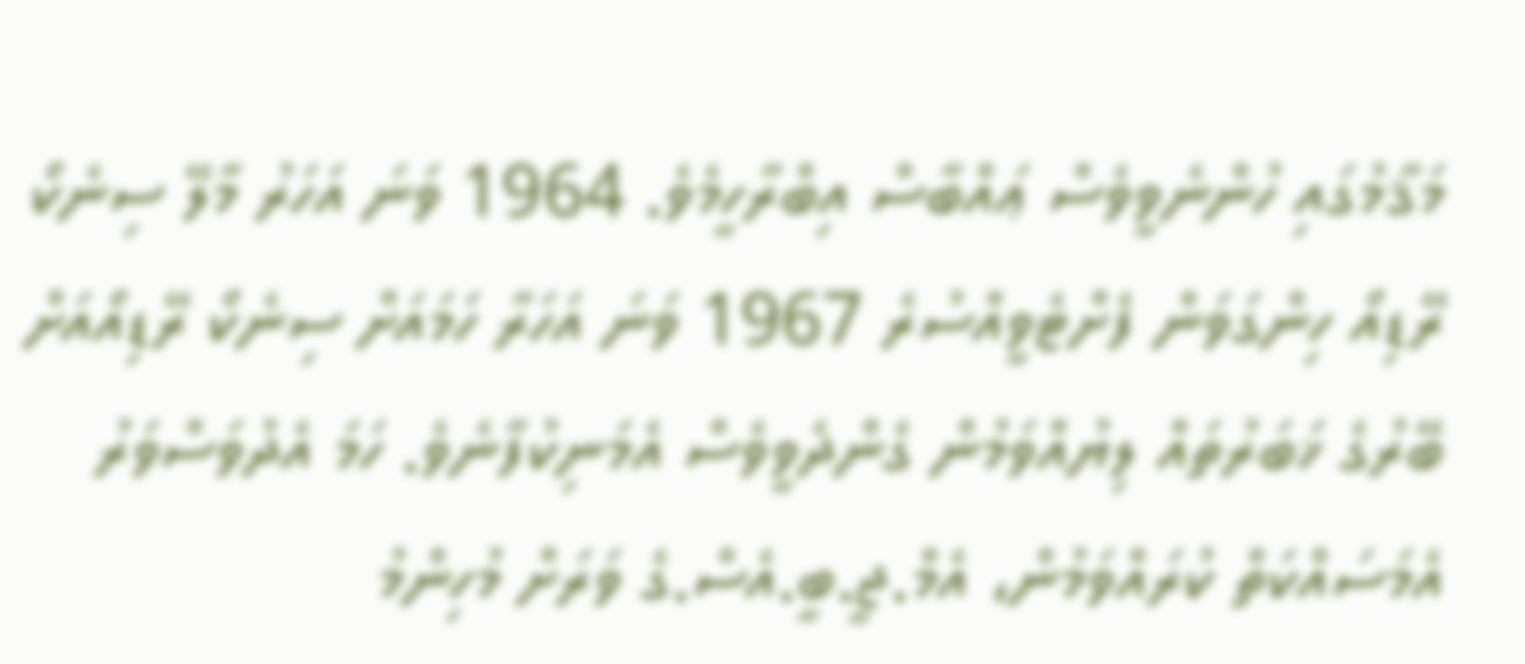މަޤާމުގައި ހުންނެވީވެސް ޢައްބާސް އިބްރާހީމެވެ. 1964 ވަނަ އަހަރު މާލޭ ސިނެކޯ ރޭޑިއޯ ހިންގަވަން ފެށްޓެވީއްސުރެ 1967 ވަނަ އަހަރާ ހަމައަށް ސިނެކޯ ރޭޑިއޯއަށް ބޭރުގެ ޚަބަރުތައް ލިޔުއްވަމުން ގެންދެވީވެސް އެމަނިކުފާނެވެ. ހަމަ އެދުވަސްވަރު އެމަސައްކަތް ކުރައްވަމުން، އެމް.ޖީ.ބީ.އެސް.ގެ ވަރަށް މުހިންމު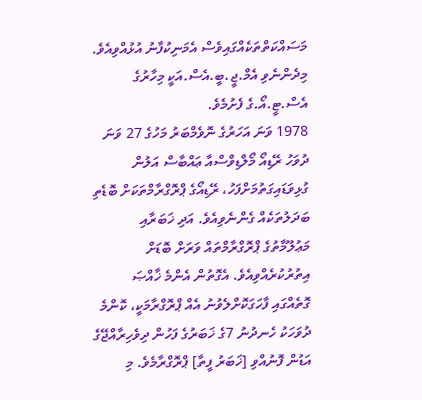މަސައްކަތްތަކެއްގައިވެސް އެމަނިކުފާނު އުޅުއްވިއެވެ. މިދެންނެވި އެމް.ޖީ.ބީ.އެސް.އަކީ މިހާރުގެ އެސް.ޓީ.އޯ.ގެ ފެށުމެވެ.
1978 ވަނަ އަހަރުގެ ނޮވެމްބަރު މަހުގެ 27 ވަނަ ދުވަހު ރޭޑިއޯ މޯލްޑިވްސްއާ ޢައްބާސް އަލުން ގުޅިވަޑައިގަތުމަށްފަހު، ރޭޑިއޯގެ ޕްރޮގްރާމްތަކަށް ބޮޑެތި ބަދަލުތަކެއް ގެންނެވިއެވެ. އަދި ޚަބަރާއި މަޢުލޫމާތުގެ ޕްރޮގްރާމްތައް ވަރަށް ބޮޑަށް އިތުރުކުރެއްވިއެވެ. އެގޮތުން އެންމެ ޚާއްޞަ ގޮތެއްގައި ފާހަގަކޮށްލެވުނު އެއް ޕްރޮގްރާމަކީ، ކޮންމެ ދުވަހަކު ހެނދުނު 7ގެ ޚަބަރުގެ ފަހުން ދިވެހިރާއްޖޭގެ އަޑުން ފޮނުއްވި [ޚަބަރު ފީތާ] ޕްރޮގްރާމެވެ. މި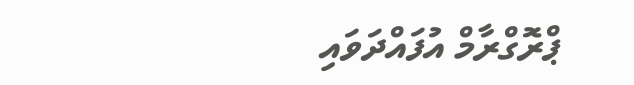ޕްރޮގްރާމް އުފައްދަވައި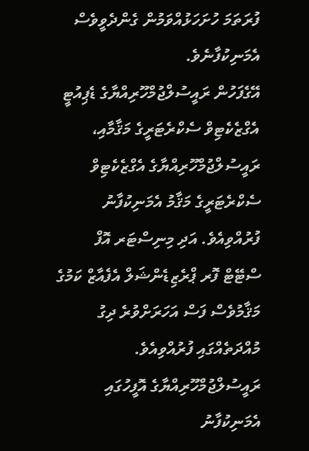ފުރަތަމަ ހުށަހަޅުއްވަމުން ގެންދެވީވެސް އެމަނިކުފާނެވެ.
އޭގެފަހުން ރައީސުލްޖުމްހޫރިއްޔާގެ ޑެޕިއުޓީ އެގްޒެކެޓިވް ސެކްރެޓަރީގެ މަޤާމާއި، ރައީސުލްޖުމްހޫރިއްޔާގެ އެގްޒެކެޓިވް ސެކްރެޓަރީގެ މަޤާމު އެމަނިކުފާނު ފުރުއްވިއެވެ. އަދި މިނިސްޓަރ އޮފް ސްޓޭޓް ފޮރ ޕްރެޒިޑެންޝަލް އެފެއާޒް ކަމުގެ މަޤާމުވެސް ފަސް އަހަރަށްވުރެ ދިގު މުއްދަތެއްގައި ފުރުއްވިއެވެ. ރައީސުލްޖުމްހޫރިއްޔާގެ އޮފީހުގައި އެމަނިކުފާނު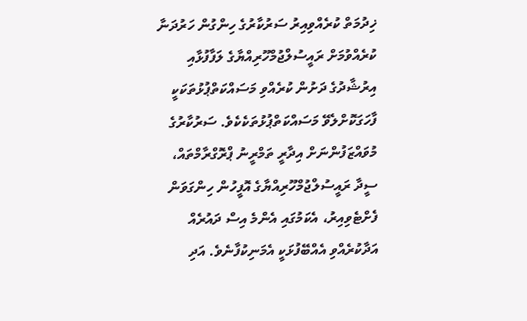ޚިދުމަތް ކުރެއްވިއިރު ސަރުކާރުގެ ހިންގުން ހަރުދަނާ ކުރެއްވުމަށް ރައީސުލްޖުމްހޫރިއްޔާގެ ލަފާފުޅާއި އިރުޝާދުގެ ދަށުން ކުރެއްވި މަސައްކަތްޕުޅުތަކަކީ ފާހަގަކޮށްލެވޭ މަސައްކަތްޕުޅުތަކެކެވެ. ސަރުކާރުގެ މުވައްޒަފުންނަށް އިދާރީ ތަމްރީނު ޕްރޮގްރާމްތައް، ސީދާ ރައީސުލްޖުމްހޫރިއްޔާގެ އޮފީހުން ހިންގަވަން ފެށްޓެވިއިރު، އެކަމުގައި އެންމެ އިސް ދައުރެއް އަދާކުރެއްވި އެއްބޭފުޅަކީ އެމަނިކުފާނެވެ. އަދި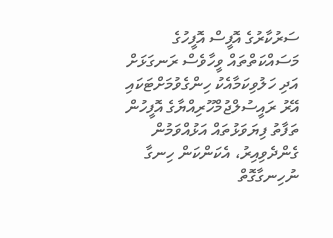ސަރުކާރުގެ އޮފީސް އޮފީހުގެ މަސައްކަތްތައް ވީހާވެސް ރަނގަޅަށް އަދި ހަލުވިކަމާއެކު ހިންގެވުމަށްޓަކައި އޭރު ރައީސުލްޖުމްހޫރިއްޔާގެ އޮފީހުން ތަފާތު ފިޔަވަޅުތައް އަޅުއްވަމުން ގެންދެވިއިރު، އެކަންކަން ހިނގާ ނުހިނގާގޮތް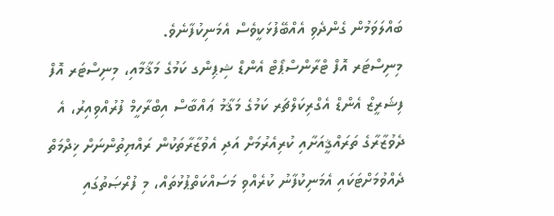ބައްލަވަމުން ގެންދެވި އެއްބޭފުޅަކީވެސް އެމަނިކުފާނެވެ.
މިނިސްޓަރ އޮފް ޓްރާންސްޕޯޓް އެންޑް ޝިޕިންގ ކަމުގެ މަޤާމާއި، މިނިސްޓަރ އޮފް ފިޝަރީޒް އެންޑް އެގްރިކަލްޗަރ ކަމުގެ މަޤާމު ޢައްބާސް އިބްރާހީމް ފުރުއްވިއިރު، އެ ދެވުޒާރާގެ ތަރައްޤީއަށާއި ކުރިއެރުމަށް އަދި އެވުޒާރާތަކުން ރައްޔިތުންނަށް ޚިދްމަތް ދެއްވުމަށްޓަކައި އެމަނިކުފާނު ކުރެއްވި މަސައްކަތްޕުޅުތައް، މި ފުރްޞަތުގައި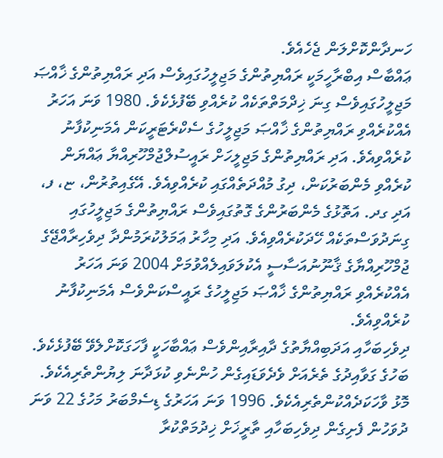ހަނދާންކޮށްލަން ޖެހެއެވެ.
ޢައްބާސް އިބްރާހީމަކީ ރައްޔިތުންގެ މަޖިލީހުގައިވެސް އަދި ރައްޔިތުންގެ ޚާއްޞަ މަޖިލީހުގައިވެސް ގިނަ ޚިދްމަތްތަކެއް ކުރެއްވި ބޭފުޅެކެވެ. 1980 ވަނަ އަހަރު އެއްކުރެއްވި ރައްޔިތުންގެ ޚާއްޞަ މަޖިލީހުގެ ސެކްރެޓަރީކަން އެމަނިކުފާނު ކުރެއްވިއެވެ. އަދި ރައްޔިތުންގެ މަޖިލީހަށް ރައީސުލްޖުމްހޫރިއްޔާ ޢައްޔަން ކުރެއްވި މެންބަރުކަން، ދިގު މުއްދަތެއްގައި ކުރެއްވިއެވެ. އޭގެއިތުރުން، ޏ، ފ، އަދި ގދ. އަތޮޅުގެ މެންބަރުންގެ ގޮތުގައިވެސް ރައްޔިތުންގެ މަޖިލީހުގައި ގިނަދުވަސްތަކެއް ހޭދަކުރެއްވިއެވެ. އަދި މިހާރު ޢަމަލުކުރަމުންދާ ދިވެހިރާއްޖޭގެ ޖުމްހޫރިއްޔާގެ ޤާނޫނުއަސާސީ އެކުލަވައިލެއްވުމަށް 2004 ވަނަ އަހަރު އެއްކުރެއްވި ރައްޔިތުންގެ ޚާއްޞަ މަޖިލީހުގެ ރައީސްކަންވެސް އެމަނިކުފާނު ކުރެއްވިއެވެ.
ދިވެހިބަހާއި އަދަބިއްޔާތުގެ ދާއިރާއިންވެސް ޢައްބާހަކީ ފާހަގަކޮށްލެވޭ ބޭފުޅެކެވެ. ބަހުގެ ގަވާއިދުގެ ތެރެއަށް ވެދެވަޑައިގެން ހުންނެވި ކުޅަދާނަ ލިޔުންތެރިއެކެވެ. މޮޅު ވާހަކަދެއްކުންތެރިއެކެވެ. 1996 ވަނަ އަހަރުގެ ޑިސެމްބަރު މަހުގެ 22 ވަނަ ދުވަހުން ފެށިގެން ދިވެހިބަހާއި ތާރީޚަށް ޚިދުމަތްކުރާ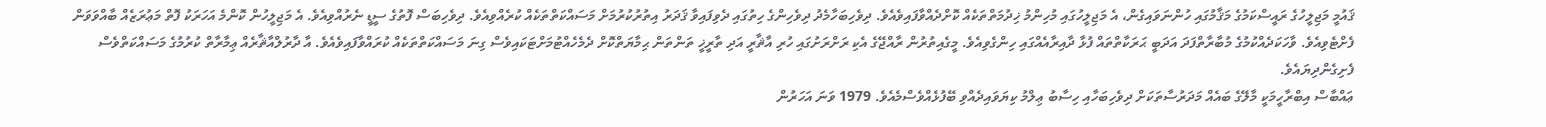ޤައުމީ މަޖިލީހުގެ ރައީސްކަމުގެ މަޤާމުގައި ހުންނަވައިގެން، އެ މަޖިލީހުގައި މުހިންމު ޚިދުމަތްތަކެއް ކޮށްދެއްވާފައިވެއެވެ. ދިވެހިބަހާމެދު ދިވެހިންގެ ހިތުގައި ދެވިފައިވާ ޤަދަރު އިތުރުކުރުމަށް މަސައްކަތްތަކެއް ކުރެއްވިއެވެ. ދިވެހިބަސް ފޮތުގެ ސީޑީ ނެރުއްވިއެވެ. އެ މަޖިލީހުން ކޮންމެ އަހަރަކު ފޮތް މަޢުރަޒެއް ބާއްވަވަން ފެށްޓެވިއެވެ. ވާހަކަދެއްކުމުގެ މުބާރާތްފަދަ އަދަބީ ޙަރަކާތްތައް ފުޅާ ދާއިރާއެއްގައި ހިންގެވިއެވެ. މީގެއިތުރުން ރާއްޖޭގެ އެކި ރަށްރަށުގައި ހުރި އާޘާރީ އަދި ތާރީޚީ ތަންތަން ޙިމާޔަތްކޮށް ދެމެހެއްޓުމަށްޓަކައިވެސް ގިނަ މަސައްކަތްތަކެއް ކުރައްވާފައިވެއެވެ. އާ ދާރުލްއާޘާރެއް ޢިމާރާތް ކުރުމުގެ މަސައްކަތްވެސް ފެށިގެންދިޔައެވެ.
ޢައްބާސް އިބްރާހީމަކީ މާލޭގެ ބައެއް މަދަރުސާތަކަށް ދިވެހިބަހާއި ހިސާބު ޢިލްމު ކިޔަވައިދެއްވި ބޭފުޅެއްވެސްމެއެވެ. 1979 ވަނަ އަހަރުން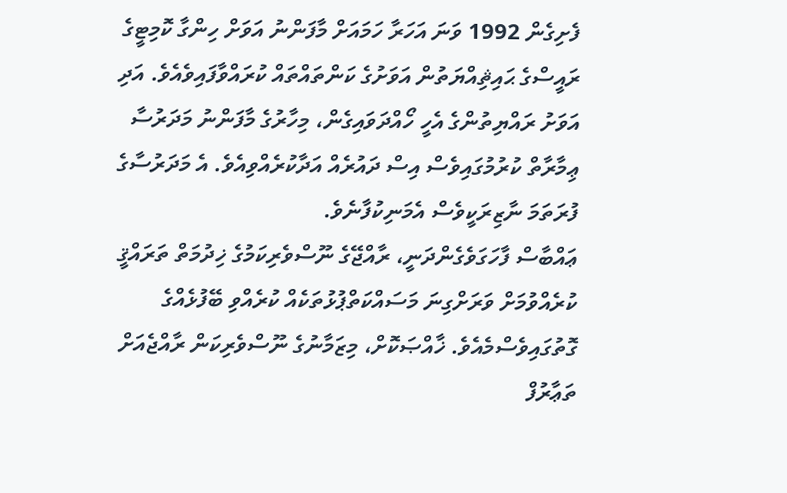ފެށިގެން 1992 ވަނަ އަހަރާ ހަމައަށް މާފަންނު އަވަށް ހިންގާ ކޮމިޓީގެ ރައީސްގެ ޙައިޘިއްޔަތުން އަވަށުގެ ކަންތައްތައް ކުރައްވާފައިވެއެވެ. އަދި އަވަށު ރައްޔިތުންގެ އެހީ ހޯއްދަވައިގެން، މިހާރުގެ މާފަންނު މަދަރުސާ ޢިމާރާތް ކުރުމުގައިވެސް އިސް ދައުރެއް އަދާކުރެއްވިއެވެ. އެ މަދަރުސާގެ ފުރަތަމަ ނާޒިރަކީވެސް އެމަނިކުފާނެވެ.
ޢައްބާސް ފާހަގަވެގެންދަނީ، ރާއްޖޭގެ ނޫސްވެރިކަމުގެ ޚިދުމަތް ތަރައްޤީ ކުރެއްވުމަށް ވަރަށްގިނަ މަސައްކަތްޕުޅުތަކެއް ކުރެއްވި ބޭފުޅެއްގެ ގޮތުގައިވެސްމެއެވެ. ޚާއްޞަކޮށް، މިޒަމާނުގެ ނޫސްވެރިކަން ރާއްޖެއަށް ތަޢާރުފް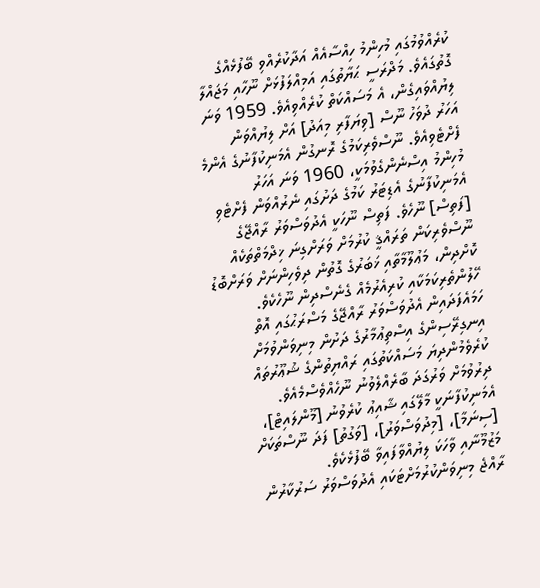ކުރެއްވުމުގައި މުހިންމު ހިއްސާއެއް އަދާކުރެއްވި ބޭފުޅެއްގެ ގޮތުގައެވެ. މަދްރަސީ ޙަޔާތުގައި އަމިއްލަފުޅަށް ނޫހާއި މަޖައްލާ ލިޔުއްވައިގެން، އެ މަސައްކަތް ކުރެއްވިއެވެ. 1959 ވަނަ އަހަރު ދުވަހު ނޫސް [ވިޔަފާރި މިއަދު] އަށް ލިޔުއްވަން ފެށްޓެވިއެވެ. ނޫސްވެރިކަމުގެ ރޮނގުން އެމަނިކުފާނުގެ އެންމެ މުހިންމު އިސްނެންގެވުމަކީ، 1960 ވަނަ އަހަރު އެމަނިކުފާނުގެ އެޑިޓަރު ކަމުގެ ދަށުގައި ނެރުއްވަން ފެށްޓެވި [ފަތިސް] ނޫހެވެ. ފަތިސް ނޫހަކީ އެދުވަސްވަރު ރާއްޖޭގެ ނޫސްވެރިކަން ތަރައްޤީ ކުރުމަށް ވަރަށްގިނަ ޚިދްމަތްތަކެއް ކޮށްދިން، މަޢުލޫމާތާއި ޚަބަރުގެ ގޮތުން ދިވެހިންނަށް ވަރަށްބޮޑު ހޭލުންތެރިކަމަކާއި ކުރިއެރުމެއް ގެނެސްދިން ނޫހެކެވެ. ހަމައެފަދައިން އެދުވަސްވަރު ރާއްޖޭގެ މަސްރަޙުގައި އޮތް އިނގިރޭސިންގެ އިސްތިޢުމާރުގެ ދަށުން މިނިވަންވުމަށް ކުރެވެމުންދިޔަ މަސައްކަތުގައި ރައްޔިތުންގެ ޝުޢޫރުތައް ދިރުވުމަށް ވަރުގަދަ ބާރެއްލެވުނު ނޫހެއްވެސްމެއެވެ. އެމަނިކުފާނަކީ މާލޭގައި ޝާއިޢު ކުރެވުނު [މޫންލައިޓް]، [ސިނަމާ]، [މިދުވަސްވަރު]، [ވަގުތު] ފަދަ ނޫސްތަކަށް މަޒުމޫނާއި ވާހަކަ ލިޔުއްވާފައިވާ ބޭފުޅެކެވެ.
ރާއްޖެ މިނިވަންކުރުމަށްޓަކައި އެދުވަސްވަރު ސަރުކާރުން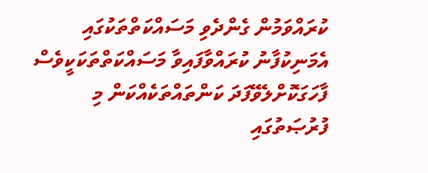ކުރައްވަމުން ގެންދެވި މަސައްކަތްތަކުގައި އެމަނިކުފާނު ކުރައްވާފައިވާ މަސައްކަތްތަކަކީވެސް ފާހަގަކޮށްލެވޭފަދަ ކަންތައްތަކެއްކަން މި ފުރުޞަތުގައި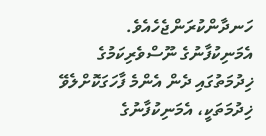ހަނދާންކުރަންޖެހެއެވެ. އެމަނިކުފާނުގެ ނޫސްވެރިކަމުގެ ޚިދުމަތުގައި ދެން އެންމެ ފާހަގަކޮށްލެވޭ ޚިދުމަތަކީ، އެމަނިކުފާނުގެ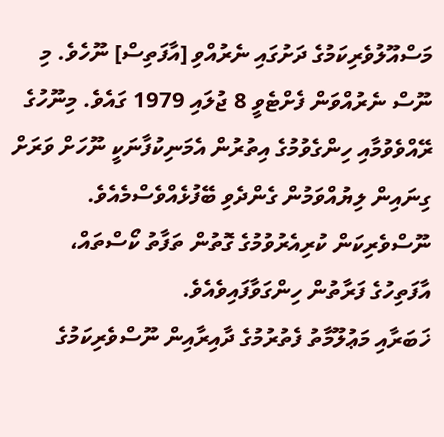މަސްއޫލުވެރިކަމުގެ ދަށުގައި ނެރުއްވި [އާފަތިސް] ނޫހެވެ. މި ނޫސް ނެރުއްވަން ފެށްޓެވީ 8 ޖުލައި 1979 ގައެވެ. މިނޫހުގެ ރޭއްވެވުމާއި ހިންގެވުމުގެ އިތުރުން އެމަނިކުފާނަކީ ނޫހަށް ވަރަށް ގިނައިން ލިޔުއްވަމުން ގެންދެވި ބޭފުޅެއްވެސްމެއެވެ. ނޫސްވެރިކަން ކުރިއެރުވުމުގެ ގޮތުން ތަފާތު ކޯސްތައް، އާފަތިހުގެ ފަރާތުން ހިންގަވާފައިވެއެވެ.
ޚަބަރާއި މަޢުލޫމާތު ފެތުރުމުގެ ދާއިރާއިން ނޫސްވެރިކަމުގެ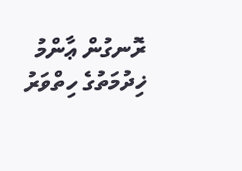ރޮނގުން ޢާންމު ޚިދުމަތުގެ ހިތްވަރު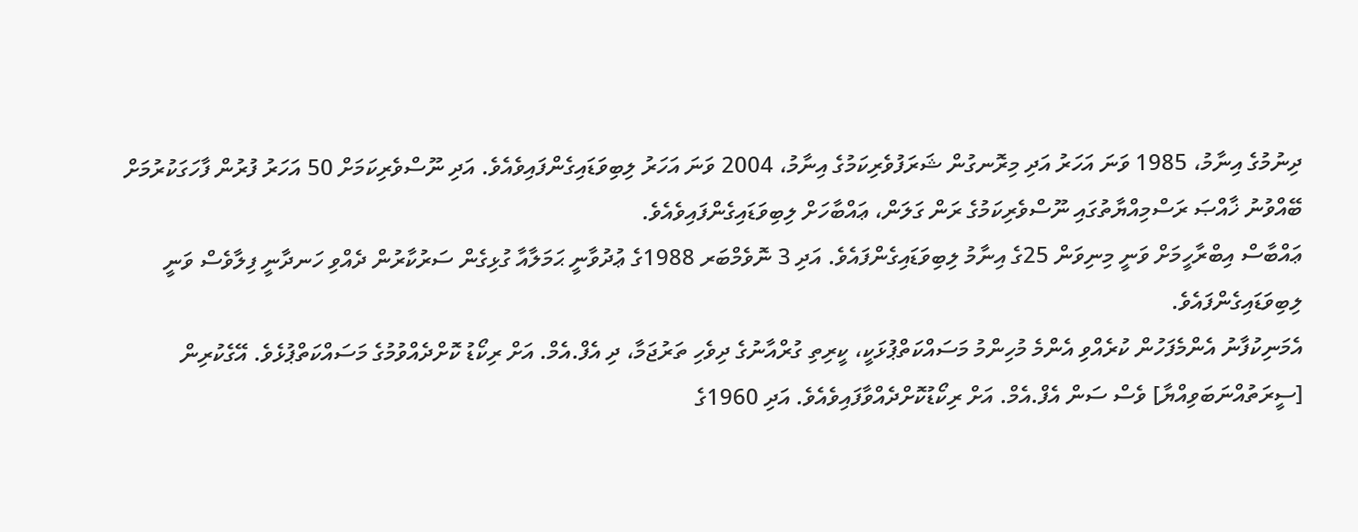ދިނުމުގެ އިނާމު، 1985 ވަނަ އަހަރު އަދި މިރޮނގުން ޝަރަފުވެރިކަމުގެ އިނާމު، 2004 ވަނަ އަހަރު ލިބިވަޑައިގެންފައިވެއެވެ. އަދި ނޫސްވެރިކަމަށް 50 އަހަރު ފުރުން ފާހަގަކުރުމަށް ބޭއްވުނު ޚާއްޞަ ރަސްމިއްޔާތުގައި ނޫސްވެރިކަމުގެ ރަން ގަލަން، ޢައްބާހަށް ލިބިވަޑައިގެންފައިވެއެވެ.
ޢައްބާސް އިބްރާހީމަށް ވަނީ މިނިވަން 25ގެ އިނާމު ލިބިވަޑައިގެންފައެވެ. އަދި 3 ނޮވެމްބަރ 1988ގެ ޢުދުވާނީ ޙަމަލާއާ ގުޅިގެން ސަރުކާރުން ދެއްވި ހަނދާނީ ފިލާވެސް ވަނީ ލިބިވަޑައިގެންފައެވެ.
އެމަނިކުފާނު އެންމެފަހުން ކުރެއްވި އެންމެ މުހިންމު މަސައްކަތްޕުޅަކީ، ކީރިތި ގުރްއާނުގެ ދިވެހި ތަރުޖަމާ، ދި އެފް.އެމް. އަށް ރިކޯޑު ކޮށްދެއްވުމުގެ މަސައްކަތްޕުޅެވެ. އޭގެކުރިން [ސީރަތުއްނަބަވިއްޔާ] ވެސް ސަން އެފް.އެމް. އަށް ރިކޯޑުކޮށްދެއްވާފައިވެއެވެ. އަދި 1960ގެ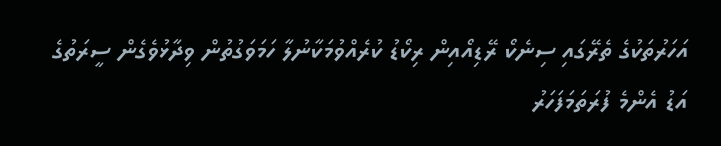އަހަރުތަކުގެ ތެރޭގައި ސިނެކޯ ރޭޑިއޯއިން ރިކޯޑު ކުރެއްވުމަކާނުލާ ހަމަވަގުތުން ވިދާޅުވެގެން ސީރަތުގެ އަޑު އެންމެ ފުރަތަމަފަހަރު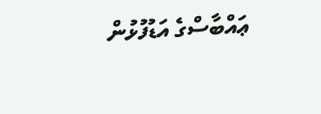ޢައްބާސްގެ އަޑުފުޅުން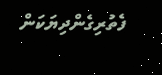ފެތުރިގެންދިޔަކަން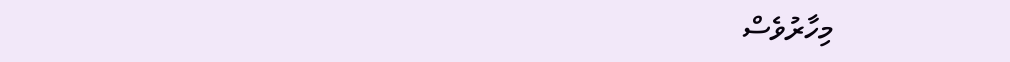މިހާރުވެސް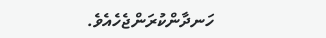ހަނދާންކުރަންޖެހެއެވެ.